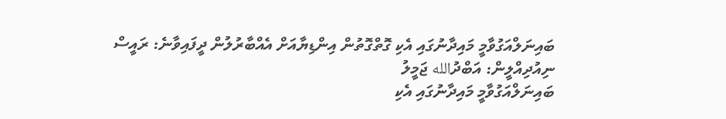ބައިނަލްއަގުވާމީ މައިދާނުގައި އެކި ގޮތްގޮތުން އިންޑިޔާއަށް އެއްބާރުލުން ދީފައިވާނެ: ރައީސް
ނިއުދިއްލީން: އަބްދުالله ޖަމީލު
ބައިނަލްއަގުވާމީ މައިދާނުގައި އެކި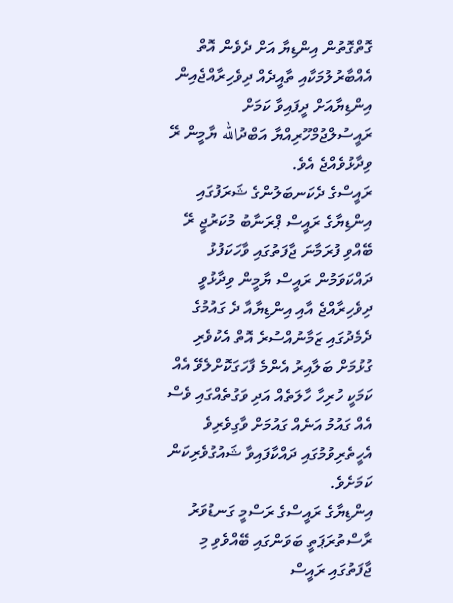ގޮތްގޮތުން އިންޑިޔާ އަށް ދެވެން އޮތް އެއްބާރުލުމަކާއި ތާއީދެއް ދިވެހިރާއްޖެއިން އިންޑިޔާއަށް ދީފައިވާ ކަމަށް ރައީސުލްޖުމްހޫރިއްޔާ އަބްދުالله ޔާމީން ރޭ ވިދާޅުވެއްޖެ އެވެ.
ރައީސްގެ ދެކަނބަލުންގެ ޝަރަފުގައި އިންޑިޔާގެ ރައީސް ޕްރަނާބު މުކަރުޖީ ރޭ ބޭއްވި ފުރަމާނަ ޖާފަތުގައި ވާހަކަފުޅު ދައްކަވަމުން ރައީސް ޔާމީން ވިދާޅުވީ ދިވެހިރާއްޖެ އާއި އިންޑިޔާއާ ދެ ގައުމުގެ ދެމެދުގައި ޒަމާނުއްސުރެ އޮތް އެކުވެރި ގުޅުމަށް ބަލާއިރު އެންމެ ފާހަގަކޮށްލެވޭ އެއް ކަމަކީ ހުރިހާ ހާލަތެއް އަދި ވަގުތެއްގައި ވެސް އެއް ގައުމު އަނެއް ގައުމަށް ވާގިވެރިވެ އެހީތެރިވުމުގައި ދައްކާފައިވާ ޝައުގުވެރިކަން ކަމަށެވެ.
އިންޑިޔާގެ ރައީސްގެ ރަސްމީ ގަނޑުވަރު ރާސްތުރަޕަތީ ބަވަންގައި ބޭއްވެވި މި ޖާފަތުގައި ރައީސް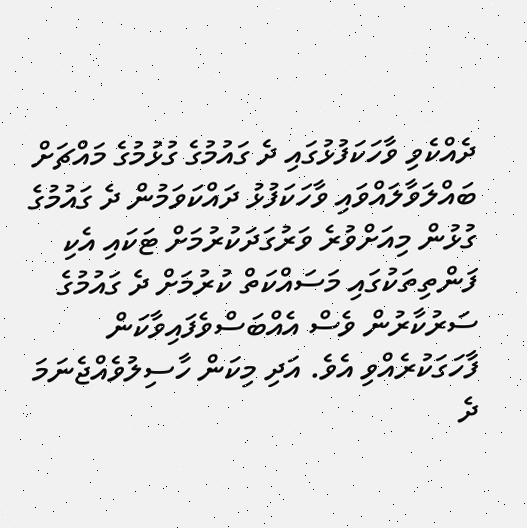ދެއްކެވި ވާހަކަފުޅުގައި ދެ ގައުމުގެ ގުޅުމުގެ މައްޗަށް ބައްލަވާލައްވައި ވާހަކަފުޅު ދައްކަވަމުން ދެ ގައުމުގެ ގުޅުން މިއަށްވުރެ ވަރުގަދަކުރުމަށް ޓަކައި އެކި ފަންތިތަކުގައި މަސައްކަތް ކުރުމަށް ދެ ގައުމުގެ ސަރުކާރުން ވެސް އެއްބަސްވެފައިވާކަން ފާހަގަކުރެއްވި އެވެ. އަދި މިކަން ހާސިލުވެއްޖެނަމަ ދެ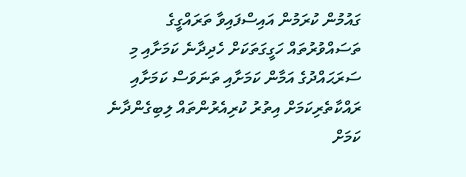ގައުމުން ކުރަމުން އައިސްފައިވާ ތަރައްގީގެ ތަސައްވުރުތައް ހަގީގަތަކަށް ހެދިދާނެ ކަމަށާއި މި ސަރަޙައްދުގެ އަމާން ކަމަށާއި ތަނަވަސް ކަމަށާއި ރައްކާތެރިކަމަށް އިތުރު ކުރިއެރުންތައް ލިބިގެންދާނެ ކަމަށް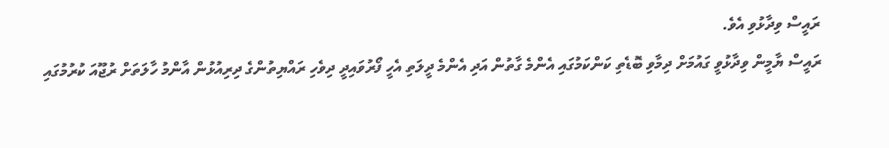ރައީސް ވިދާޅުވި އެވެ.
ރައީސް ޔާމީން ވިދާޅުވީ ގައުމަށް ދިމާވި ބޮޑެތި ކަންކަމުގައި އެންމެ ގާތުން އަދި އެންމެ ދީލަތި އެހީ ފޯރުވައިދީ ދިވެހި ރައްޔިތުންގެ ދިރިއުޅުން އާންމު ހާލަތަށް ރުޖޫއަ ކުރުމުގައި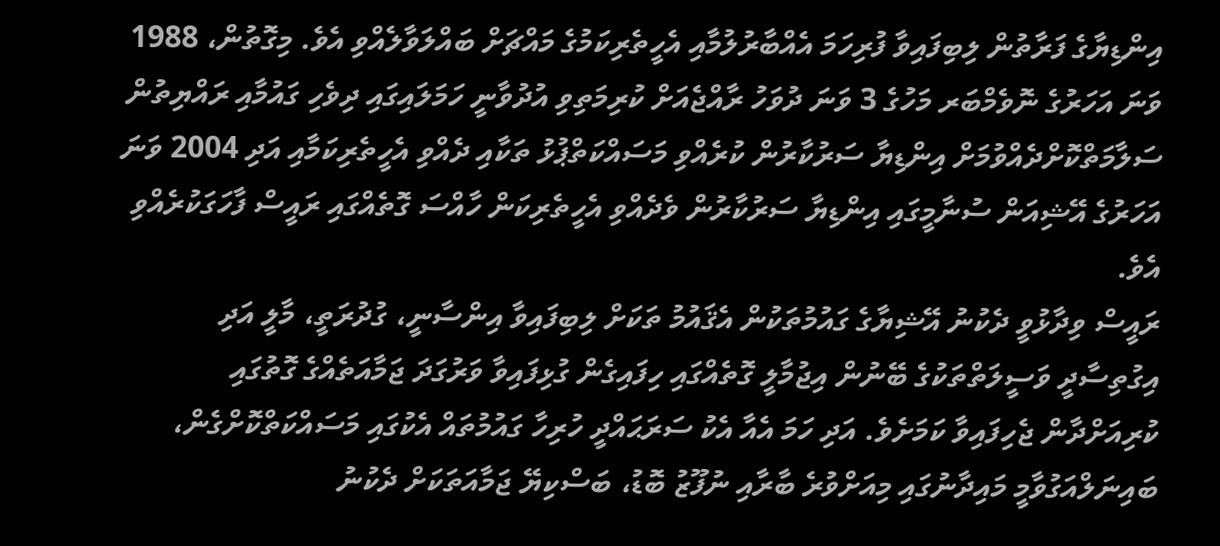އިންޑިޔާގެ ފަރާތުން ލިބިފައިވާ ފުރިހަމަ އެއްބާރުލުމާއި އެހީތެރިކަމުގެ މައްޗަށް ބައްލަވާލެއްވި އެވެ. މިގޮތުން، 1988 ވަނަ އަހަރުގެ ނޮވެމްބަރ މަހުގެ 3 ވަނަ ދުވަހު ރާއްޖެއަށް ކުރިމަތިވި އުދުވާނީ ހަމަލައިގައި ދިވެހި ގައުމާއި ރައްޔިތުން ސަލާމަތްކޮށްދެއްވުމަށް އިންޑިޔާ ސަރުކާރުން ކުރެއްވި މަސައްކަތްޕުޅު ތަކާއި ދެއްވި އެހީތެރިކަމާއި އަދި 2004 ވަނަ އަހަރުގެ އޭޝިއަން ސުނާމީގައި އިންޑިޔާ ސަރުކާރުން ވެދެއްވި އެހީތެރިކަން ހާއްސަ ގޮތެއްގައި ރައީސް ފާހަގަކުރެއްވި އެވެ.
ރައީސް ވިދާޅުވީ ދެކުނު އޭޝިޔާގެ ގައުމުތަކުން އެޤައުމު ތަކަށް ލިބިފައިވާ އިންސާނީ، ގުދުރަތީ، މާލީ އަދި އިގުތިސާދީ ވަސީލަތްތަކުގެ ބޭނުން އިޖުމާލީ ގޮތެއްގައި ހިފައިގެން ގުޅިފައިވާ ވަރުގަދަ ޖަމާއަތެއްގެ ގޮތުގައި ކުރިއަށްދާން ޖެހިފައިވާ ކަމަށެވެ. އަދި ހަމަ އެއާ އެކު ސަރަޙައްދީ ހުރިހާ ގައުމުތައް އެކުގައި މަސައްކަތްކޮށްގެން، ބައިނަލްއަގުވާމީ މައިދާނުގައި މިއަށްވުރެ ބާރާއި ނުފޫޒު ބޮޑު، ބަސްކިޔޭ ޖަމާއަތަކަށް ދެކުނު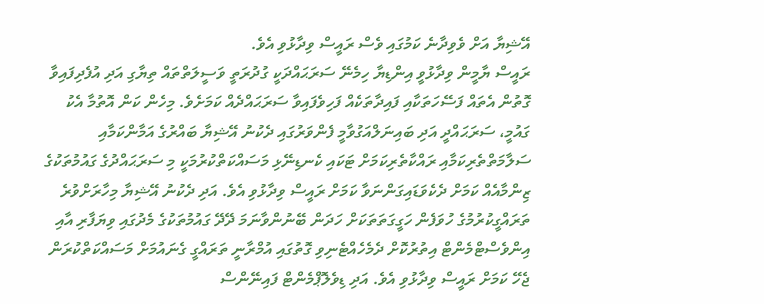އޭޝިޔާ އަށް ވެވިދާނެ ކަމުގައި ވެސް ރައީސް ވިދާޅުވި އެވެ.
ރައީސް ޔާމީން ވިދާޅުވީ އިންޑިޔާ ހިމެނޭ ސަރަޙައްދަކީ ގުދުރަތީ ވަސީލަތްތައް ތިޔާގި އަދި އުފެދިފައިވާ ގޮތުން އެތައް ފަސޭހަތަކާއި ފައިދާތަކެއް ފަހިވެފައިވާ ސަރަޙައްދެއް ކަމަށެވެ. މިހެން ކަން އޮތުމާ އެކު ގައުމީ، ސަރަޙައްދީ އަދި ބައިނަލްއަގުވާމީ ފެންވަރުގައި ދެކުނު އޭޝިޔާ ބައްރުގެ އަމާންކަމާއި ސަލާމަތްތެރިކަމާއި ރައްކާތެރިކަމަށް ޓަކައި ކެނޑިނޭޅި މަސައްކަތްކުރުމަކީ މި ސަރަޙައްދުގެ ގައުމުތަކުގެ ޒިންމާއެއް ކަމަށް ދެކެވަޑައިގަންނަވާ ކަމަށް ރައީސް ވިދާޅުވި އެވެ. އަދި ދެކުނު އޭޝިޔާ މިހާރަށްވުރެ ތަރައްގީކުރުމުގެ ހުވަފެން ހަގީގަތަތަކަށް ހަދަން ބޭނުންވާނަމަ ދޭދޭ ގައުމުތަކުގެ މެދުގައި ވިޔަފާރި އާއި އިންވެސްޓްމެންޓް އިތުރުކޮށް ދެމެހެއްޓެނިވި ގޮތުގައި އުމްރާނީ ތަރައްގީ ގެނައުމަށް މަސައްކަތްކުރަން ޖެހޭ ކަމަށް ރައީސް ވިދާޅުވި އެވެ. އަދި ޑިވެލޮޕްމެންޓް ފައިނޭންސް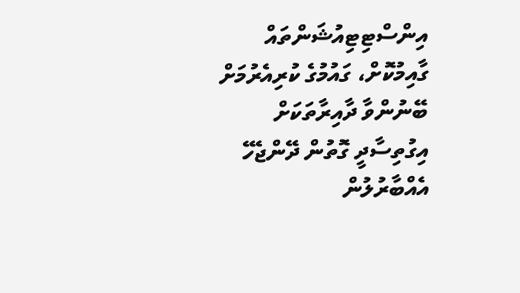އިންސްޓިޓިއުޝަންތައް ގާއިމުކޮށް، ގައުމުގެ ކުރިއެރުމަށް ބޭނުންވާ ދާއިރާތަކަށް އިގުތިސާދީ ގޮތުން ދޭންޖެހޭ އެއްބާރުލުން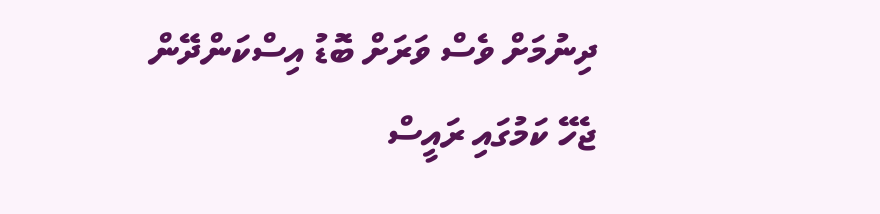ދިނުމަށް ވެސް ވަރަށް ބޮޑު އިސްކަންދޭން ޖެހޭ ކަމުގައި ރައީސް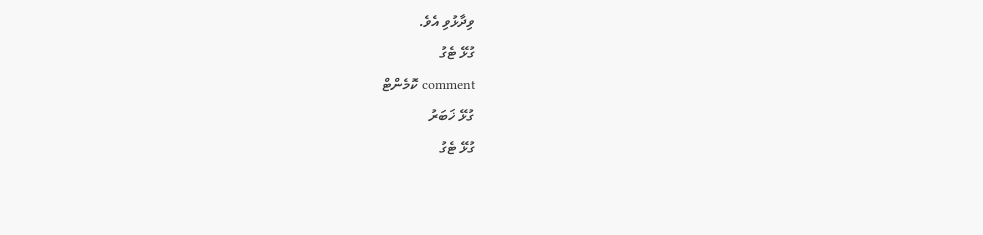ވިދާޅުވި އެވެ.
ގުޅޭ ޓެގު
comment ކޮމެންޓް
ގުޅޭ ޚަބަރު
ގުޅޭ ޓެގު